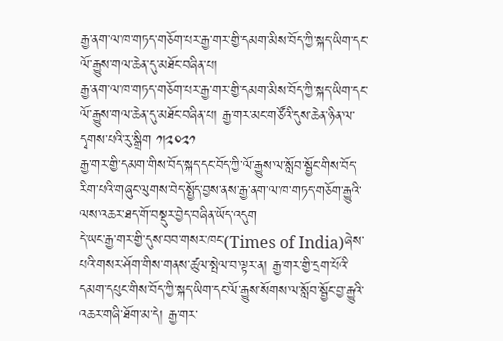རྒྱ་ནག་ལ་ཁ་གཏད་གཅོག་པར་རྒྱ་གར་གྱི་དམག་མིས་བོད་ཀྱི་སྐད་ཡིག་དང་ལོ་རྒྱུས་གལ་ཆེན་དུ་མཐོང་བཞིན་པ།
རྒྱ་ནག་ལ་ཁ་གཏད་གཅོག་པར་རྒྱ་གར་གྱི་དམག་མིས་བོད་ཀྱི་སྐད་ཡིག་དང་ལོ་རྒྱུས་གལ་ཆེན་དུ་མཐོང་བཞིན་པ། རྒྱ་གར་མང་གཙོའི་དུས་ཆེན་ཉིན་ལ་དྭགས་པའི་རུ་སྒྲིག ༡།༢༠༢༡
རྒྱ་གར་གྱི་དམག་གིས་བོད་སྐད་དང་བོད་ཀྱི་ལོ་རྒྱུས་ལ་སློབ་སྦྱོང་གིས་བོད་རིག་པའི་གཞུང་ལུགས་བེད་སྤྱོད་བྱས་ནས་རྒྱ་ནག་ལ་ཁ་གཏད་གཅོག་རྒྱུའི་ལས་འཆར་ཐད་གོ་བསྡུར་བྱེད་བཞིན་ཡོད་འདུག
དེ་ཡང་རྒྱ་གར་གྱི་དུས་བབ་གསར་ཁང་(Times of India)ཞེས་པའི་གསར་ཤོག་གིས་གནས་ཚུལ་སྤེལ་བ་ལྟར་ན། རྒྱ་གར་གྱི་དྲག་པོའི་དམག་དཔུང་གིས་བོད་ཀྱི་སྐད་ཡིག་དང་ལོ་རྒྱུས་སོགས་ལ་སློབ་སྦྱོང་བྱ་རྒྱུའི་འཆར་གཞི་ཐོག་མ་དེ། རྒྱ་གར་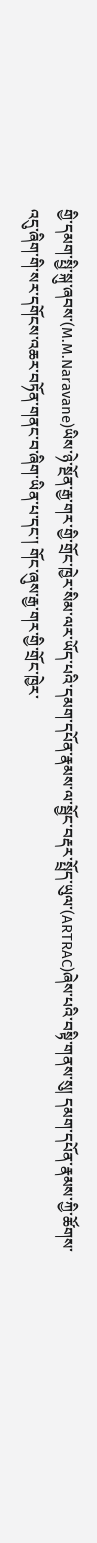གྱི་དམག་སྤྱི་སྐུ་ཞབས་(M.M.Naravane)ཡིས་ཉེ་སྔོན་རྒྱ་གར་གྱི་གྲོང་ཁྱེར་སིམ་ལར་ཡོད་པའི་དམག་དཔོན་རྣམས་ལ་སྦྱོང་བརྡར་སྤྲོད་ཡུལ་(ARTRAC)ཞེས་པའི་བསྟི་གནས་སུ། དམག་དཔོན་རྣམས་ཀྱི་ཚོགས་འདུ་ཞིག་གི་སར་དགོངས་འཆར་བཏོན་གནང་བ་ཞིག་ཡིན་པ་དང་། གོང་ཞུས་རྒྱ་གར་གྱི་གྲོང་ཁྱེར་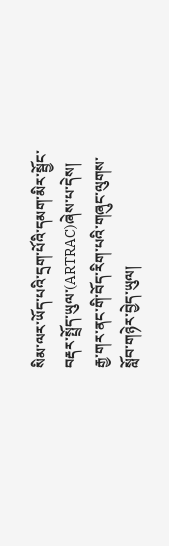སིམ་ལར་ཡོད་པའི་དྲག་པོའི་དམག་མིར་སྦྱོང་བརྡར་སྤྲོད་ཡུལ་(ARTRAC)ཞེས་པ་དེས། རྒྱ་གར་ནང་གི་བོད་རིག་པའི་གཞུང་ལུགས་སློབ་གཉེར་བྱེད་ཡུལ།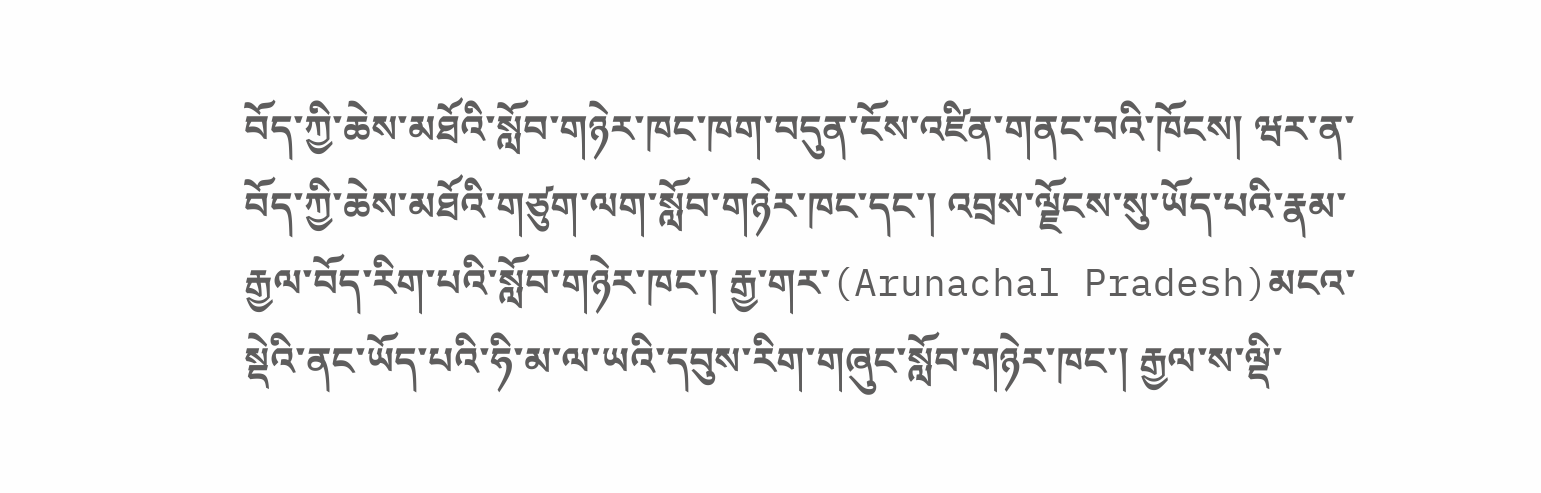བོད་ཀྱི་ཆེས་མཐོའི་སློབ་གཉེར་ཁང་ཁག་བདུན་ངོས་འཛིན་གནང་བའི་ཁོངས། ཝར་ན་བོད་ཀྱི་ཆེས་མཐོའི་གཙུག་ལག་སློབ་གཉེར་ཁང་དང་། འབྲས་ལྗོངས་སུ་ཡོད་པའི་རྣམ་རྒྱལ་བོད་རིག་པའི་སློབ་གཉེར་ཁང་། རྒྱ་གར་(Arunachal Pradesh)མངའ་སྡེའི་ནང་ཡོད་པའི་ཧི་མ་ལ་ཡའི་དབུས་རིག་གཞུང་སློབ་གཉེར་ཁང་། རྒྱལ་ས་ལྡི་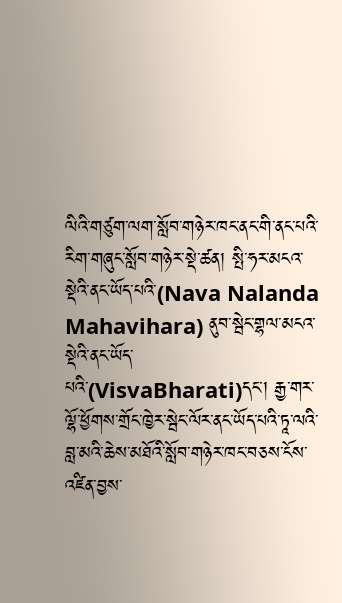ལིའི་གཙུག་ལག་སློབ་གཉེར་ཁང་ནང་གི་ནང་པའི་རིག་གཞུང་སློབ་གཉེར་སྡེ་ཚན། སྤི་ཧར་མངའ་སྡེའི་ནང་ཡོད་པའི་(Nava Nalanda Mahavihara) ནུབ་སྦེང་གྷལ་མངའ་སྡེའི་ནང་ཡོད་པའི་(VisvaBharati)དང་། རྒྱ་གར་ལྷོ་ཕྱོགས་གྲོང་ཁྱེར་སྦེང་ལོར་ནང་ཡོད་པའི་ཏཱ་ལའི་བླ་མའི་ཆེས་མཐོའི་སློབ་གཉེར་ཁང་བཅས་ངོས་འཛིན་བྱས་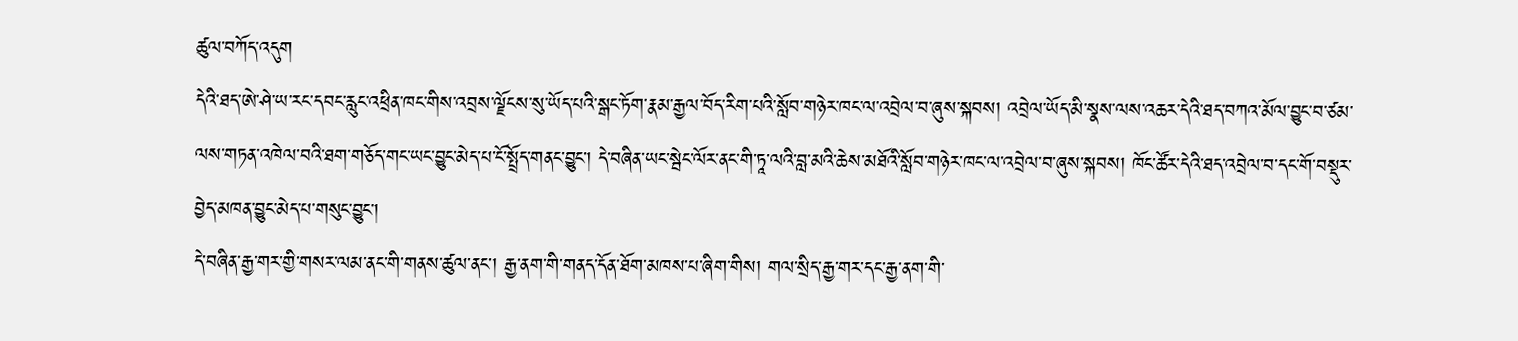ཚུལ་བཀོད་འདུག
དེའི་ཐད་ཨེ་ཤེ་ཡ་རང་དབང་རླུང་འཕྲིན་ཁང་གིས་འབྲས་ལྗོངས་སུ་ཡོད་པའི་སྒང་ཏོག་རྣམ་རྒྱལ་བོད་རིག་པའི་སློབ་གཉེར་ཁང་ལ་འབྲེལ་བ་ཞུས་སྐབས། འབྲེལ་ཡོད་མི་སྣས་ལས་འཆར་དེའི་ཐད་བཀའ་མོལ་བྱུང་བ་ཙམ་ལས་གཏན་འཁེལ་བའི་ཐག་གཅོད་གང་ཡང་བྱུང་མེད་པ་ངོ་སྤྲོད་གནང་བྱུང་། དེ་བཞིན་ཡང་སྦེང་ལོར་ནང་གི་ཏཱ་ལའི་བླ་མའི་ཆེས་མཐོའི་སློབ་གཉེར་ཁང་ལ་འབྲེལ་བ་ཞུས་སྐབས། ཁོང་ཚོར་དེའི་ཐད་འབྲེལ་བ་དང་གོ་བསྡུར་བྱེད་མཁན་བྱུང་མེད་པ་གསུང་བྱུང་།
དེ་བཞིན་རྒྱ་གར་གྱི་གསར་ལམ་ནང་གི་གནས་ཚུལ་ནང་། རྒྱ་ནག་གི་གནད་དོན་ཐོག་མཁས་པ་ཞིག་གིས། གལ་སྲིད་རྒྱ་གར་དང་རྒྱ་ནག་གི་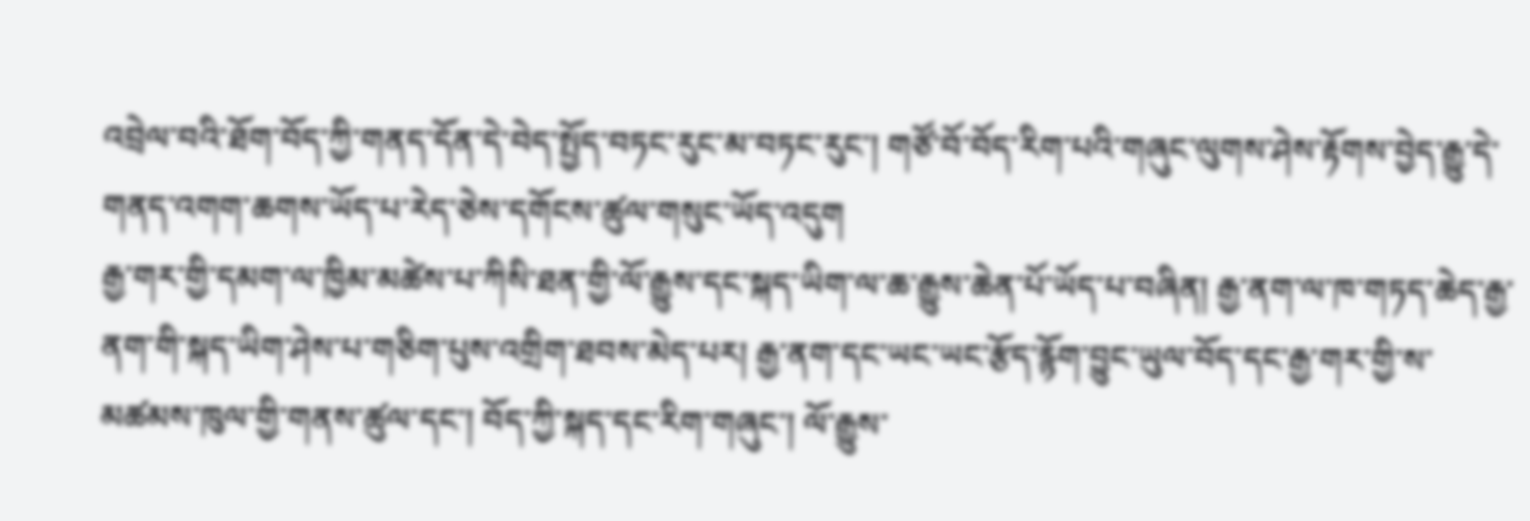འབྲེལ་བའི་ཐོག་བོད་ཀྱི་གནད་དོན་དེ་བེད་སྤྱོད་བཏང་རུང་མ་བཏང་རུང་། གཙོ་བོ་བོད་རིག་པའི་གཞུང་ལུགས་ཤེས་རྟོགས་བྱེད་རྒྱུ་དེ་གནད་འགག་ཆགས་ཡོད་པ་རེད་ཅེས་དགོངས་ཚུལ་གསུང་ཡོད་འདུག
རྒྱ་གར་གྱི་དམག་ལ་ཁྱིམ་མཚེས་པ་ཀིསི་ཐན་གྱི་ལོ་རྒྱུས་དང་སྐད་ཡིག་ལ་ཆ་རྒྱུས་ཆེན་པོ་ཡོད་པ་བཞིན། རྒྱ་ནག་ལ་ཁ་གཏད་ཆེད་རྒྱ་ནག་གི་སྐད་ཡིག་ཤེས་པ་གཅིག་པུས་འགྲིག་ཐབས་མེད་པར། རྒྱ་ནག་དང་ཡང་ཡང་རྩོད་རྙོག་བྱུང་ཡུལ་བོད་དང་རྒྱ་གར་གྱི་ས་མཚམས་ཁུལ་གྱི་གནས་ཚུལ་དང་། བོད་ཀྱི་སྐད་དང་རིག་གཞུང་། ལོ་རྒྱུས་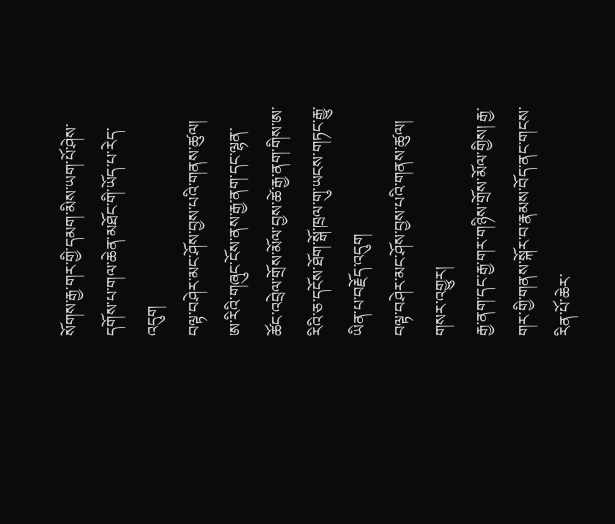སོགས་རྒྱ་གར་གྱི་དམག་མིས་ཡག་པོ་ཤེས་དགོས་པ་གལ་ཆེན་མཐོང་གི་ཡོད་པ་རེད་འདུག
བལྟ་བཤེར་མང་ཤོས་བྱས་པའི་གནས་ཚུལ།
ཨ་རིའི་གཞུང་ངོས་ནས་རྒྱ་ནག་དང་ལྷན་ཚོང་འབྲེལ་གྲོས་མོལ་བྱས་ཚེ་རྒྱ་ནག་གིས་ཨ་རིའི་ཅ་དངོས་ཐོག་སྒོ་ཁྲལ་གུ་ཡངས་གཏང་རྒྱུ་ཡིན་པ་བརྗོད་འདུག
བལྟ་བཤེར་མང་ཤོས་བྱས་པའི་གནས་ཚུལ།
གསར་འགྱུར།
རྒྱ་ནག་དང་རྒྱ་གར་གཉིས་གྲོས་མོལ་གྱིས། རྒྱ་གར་གྱི་གནས་སྐོར་བ་རྣམས་བོད་ནང་གངས་རིན་པོ་ཆེར་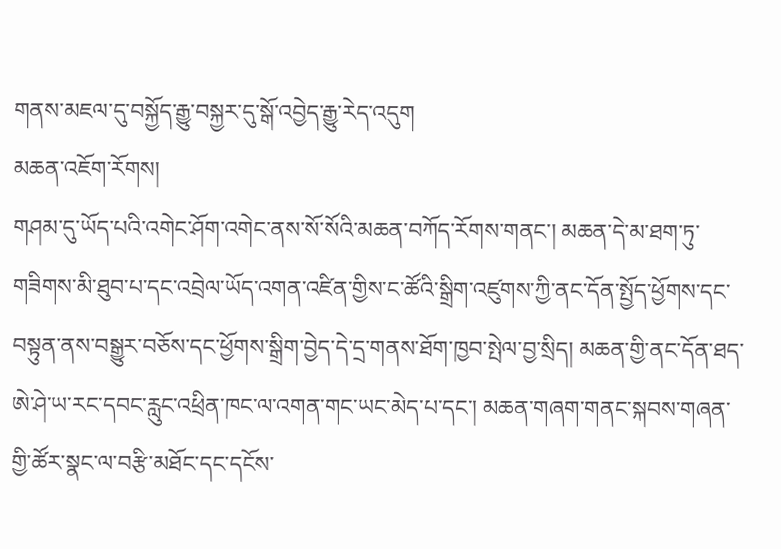གནས་མཇལ་དུ་བསྐྱོད་རྒྱུ་བསྐྱར་དུ་སྒོ་འབྱེད་རྒྱུ་རེད་འདུག
མཆན་འཇོག་རོགས།
གཤམ་དུ་ཡོད་པའི་འགེང་ཤོག་འགེང་ནས་སོ་སོའི་མཆན་བཀོད་རོགས་གནང་། མཆན་དེ་མ་ཐག་ཏུ་གཟིགས་མི་ཐུབ་པ་དང་འབྲེལ་ཡོད་འགན་འཛིན་གྱིས་ང་ཚོའི་སྒྲིག་འཛུགས་ཀྱི་ནང་དོན་སྤྱོད་ཕྱོགས་དང་བསྟུན་ནས་བསྒྱུར་བཅོས་དང་ཕྱོགས་སྒྲིག་བྱེད་དེ་དྲ་གནས་ཐོག་ཁྱབ་སྤེལ་བྱ་སྲིད། མཆན་གྱི་ནང་དོན་ཐད་ཨེ་ཤེ་ཡ་རང་དབང་རླུང་འཕྲིན་ཁང་ལ་འགན་གང་ཡང་མེད་པ་དང་། མཆན་གཞག་གནང་སྐབས་གཞན་གྱི་ཚོར་སྣང་ལ་བརྩི་མཐོང་དང་དངོས་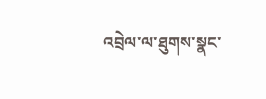འབྲེལ་ལ་ཐུགས་སྣང་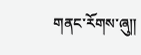གནང་རོགས་ཞུ༎